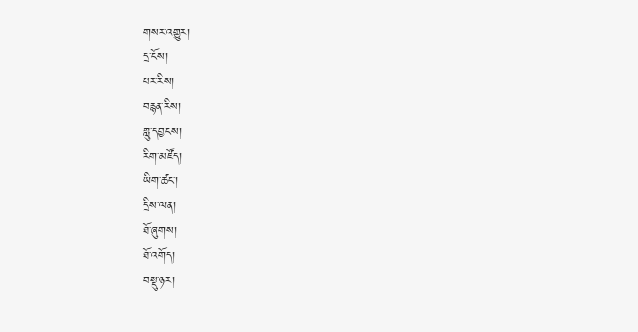གསར་འགྱུར།
དྲ་ངོས།
པར་རིས།
བརྙན་རིས།
གླུ་དབྱངས།
རིག་མཛོད།
ཡིག་ཚང་།
དྲིས་ལན།
ཐོ་ཞུགས།
ཐོ་འགོད།
བསྡུ་ཉར།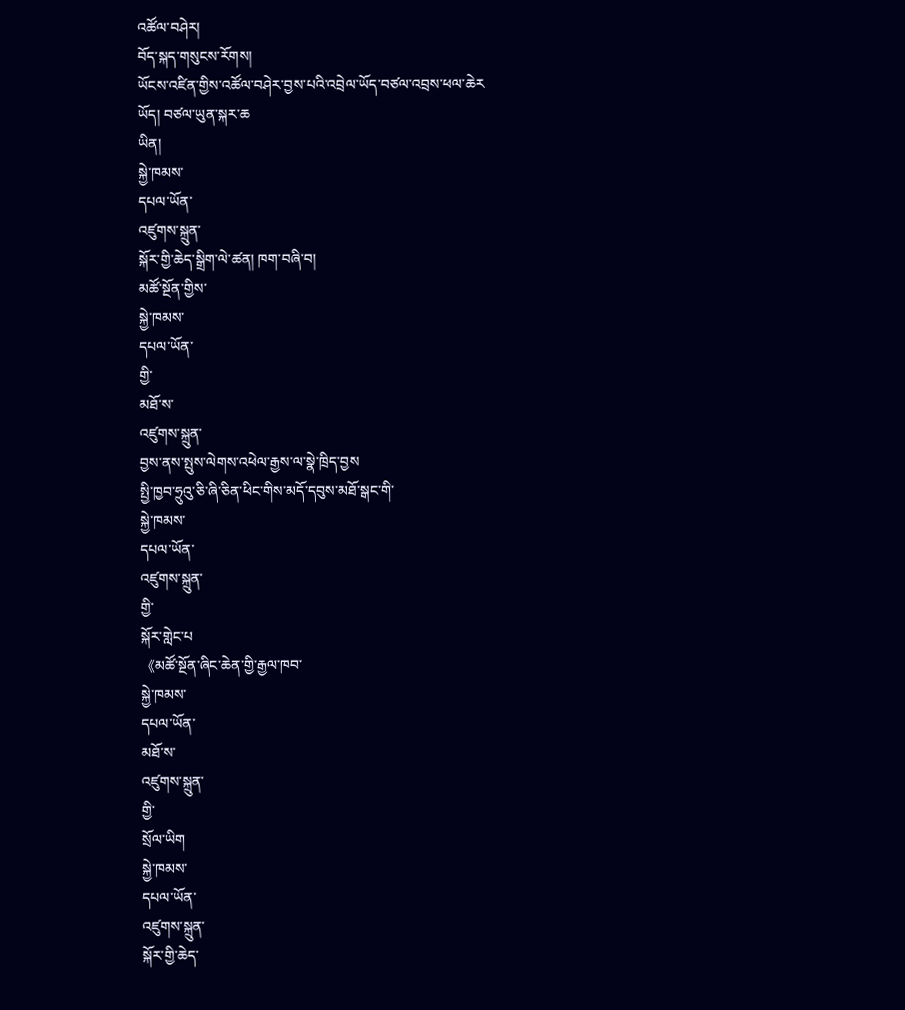འཚོལ་བཤེར།
བོད་སྐད་གསུངས་རོགས།
ཡོངས་འཛིན་གྱིས་འཚོལ་བཤེར་བྱས་པའི་འབྲེལ་ཡོད་བཙལ་འབྲས་ཕལ་ཆེར
ཡོད། བཙལ་ཡུན་སྐར་ཆ
ཡིན།
སྐྱེ་ཁམས་
དཔལ་ཡོན་
འཛུགས་སྐྲུན་
སྐོར་གྱི་ཆེད་སྒྲིག་ལེ་ཚན། ཁག་བཞི་བ།
མཚོ་སྔོན་གྱིས་
སྐྱེ་ཁམས་
དཔལ་ཡོན་
གྱི་
མཐོ་ས་
འཛུགས་སྐྲུན་
བྱས་ནས་སྤུས་ལེགས་འཕེལ་རྒྱས་ལ་སྣེ་ཁྲིད་བྱས
སྤྱི་ཁྱབ་ཧྲུའུ་ཅི་ཞི་ཅིན་ཕིང་གིས་མདོ་དབུས་མཐོ་སྒང་གི་
སྐྱེ་ཁམས་
དཔལ་ཡོན་
འཛུགས་སྐྲུན་
གྱི་
སྐོར་གླེང་པ
《མཚོ་སྔོན་ཞིང་ཆེན་གྱི་རྒྱལ་ཁབ་
སྐྱེ་ཁམས་
དཔལ་ཡོན་
མཐོ་ས་
འཛུགས་སྐྲུན་
གྱི་
སྲོལ་ཡིག
སྐྱེ་ཁམས་
དཔལ་ཡོན་
འཛུགས་སྐྲུན་
སྐོར་གྱི་ཆེད་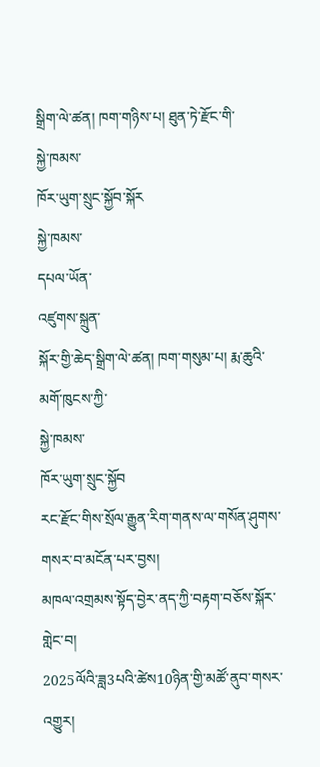སྒྲིག་ལེ་ཚན། ཁག་གཉིས་པ། ཐུན་ཏེ་རྫོང་གི་
སྐྱེ་ཁམས་
ཁོར་ཡུག་སྲུང་སྐྱོབ་སྐོར
སྐྱེ་ཁམས་
དཔལ་ཡོན་
འཛུགས་སྐྲུན་
སྐོར་གྱི་ཆེད་སྒྲིག་ལེ་ཚན། ཁག་གསུམ་པ། རྨ་ཆུའི་མགོ་ཁུངས་ཀྱི་
སྐྱེ་ཁམས་
ཁོར་ཡུག་སྲུང་སྐྱོབ
རང་རྫོང་གིས་སྲོལ་རྒྱུན་རིག་གནས་ལ་གསོན་ཤུགས་གསར་བ་མངོན་པར་བྱས།
མཁལ་འགྲམས་སྟོད་བྱེར་ནད་ཀྱི་བརྟག་བཅོས་སྐོར་གླེང་བ།
2025ལོའི་ཟླ3པའི་ཚེས10ཉིན་གྱི་མཚོ་ནུབ་གསར་འགྱུར།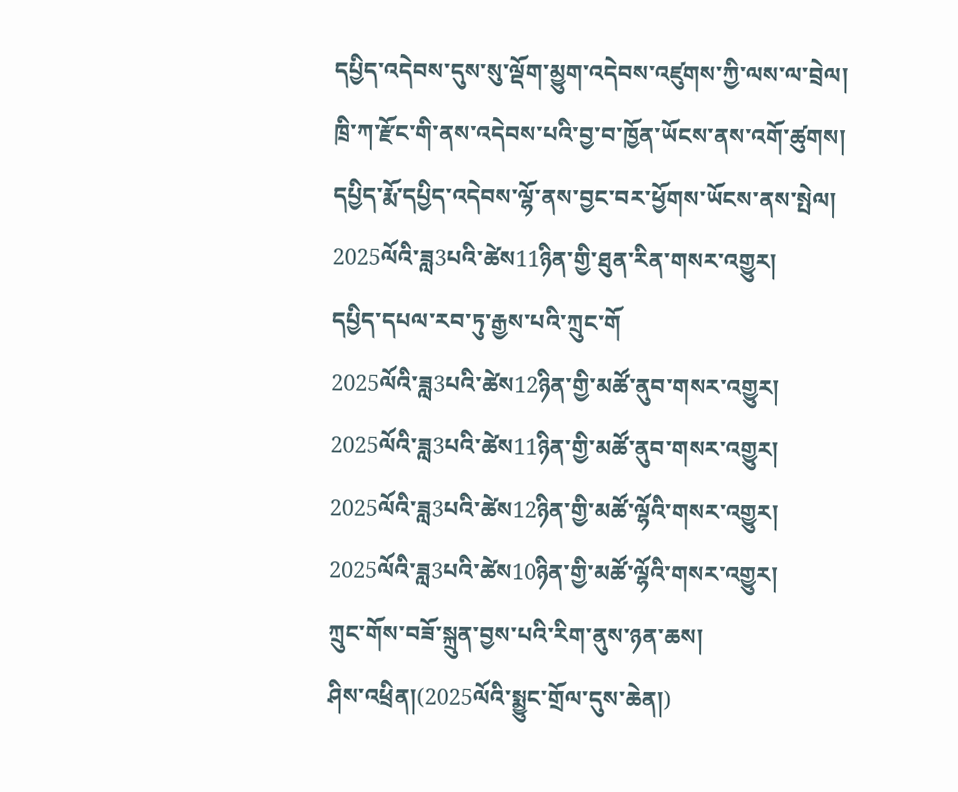དཔྱིད་འདེབས་དུས་སུ་ལྡོག་མྱུག་འདེབས་འཛུགས་ཀྱི་ལས་ལ་བྲེལ།
ཁྲི་ཀ་རྫོང་གི་ནས་འདེབས་པའི་བྱ་བ་ཁྱོན་ཡོངས་ནས་འགོ་ཚུགས།
དཔྱིད་རྨོ་དཔྱིད་འདེབས་ལྷོ་ནས་བྱང་བར་ཕྱོགས་ཡོངས་ནས་སྤེལ།
2025ལོའི་ཟླ3པའི་ཚེས11ཉིན་གྱི་ཐུན་རིན་གསར་འགྱུར།
དཔྱིད་དཔལ་རབ་ཏུ་རྒྱས་པའི་ཀྲུང་གོ
2025ལོའི་ཟླ3པའི་ཚེས12ཉིན་གྱི་མཚོ་ནུབ་གསར་འགྱུར།
2025ལོའི་ཟླ3པའི་ཚེས11ཉིན་གྱི་མཚོ་ནུབ་གསར་འགྱུར།
2025ལོའི་ཟླ3པའི་ཚེས12ཉིན་གྱི་མཚོ་ལྷོའི་གསར་འགྱུར།
2025ལོའི་ཟླ3པའི་ཚེས10ཉིན་གྱི་མཚོ་ལྷོའི་གསར་འགྱུར།
ཀྲུང་གོས་བཟོ་སྐྲུན་བྱས་པའི་རིག་ནུས་ཉན་ཆས།
ཤིས་འཕྲིན།(2025ལོའི་སྨྱུང་གྲོལ་དུས་ཆེན།)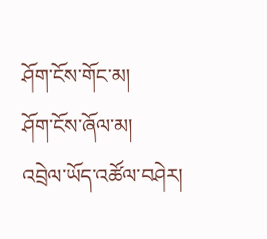ཤོག་ངོས་གོང་མ།
ཤོག་ངོས་ཞོལ་མ།
འབྲེལ་ཡོད་འཚོལ་བཤེར།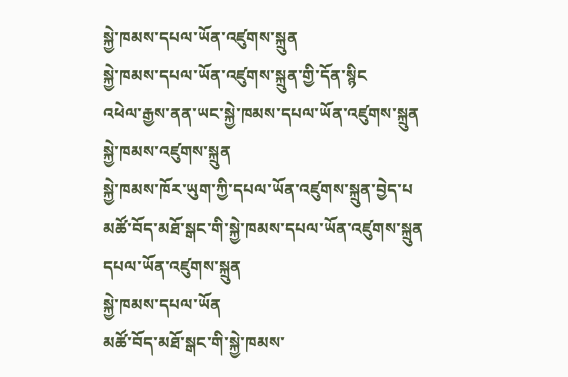སྐྱེ་ཁམས་དཔལ་ཡོན་འཛུགས་སྐྲུན
སྐྱེ་ཁམས་དཔལ་ཡོན་འཛུགས་སྐྲུན་གྱི་དོན་སྙིང
འཕེལ་རྒྱས་ནན་ཡང་སྐྱེ་ཁམས་དཔལ་ཡོན་འཛུགས་སྐྲུན
སྐྱེ་ཁམས་འཛུགས་སྐྲུན
སྐྱེ་ཁམས་ཁོར་ཡུག་ཀྱི་དཔལ་ཡོན་འཛུགས་སྐྲུན་བྱེད་པ
མཚོ་བོད་མཐོ་སྒང་གི་སྐྱེ་ཁམས་དཔལ་ཡོན་འཛུགས་སྐྲུན
དཔལ་ཡོན་འཛུགས་སྐྲུན
སྐྱེ་ཁམས་དཔལ་ཡོན
མཚོ་བོད་མཐོ་སྒང་གི་སྐྱེ་ཁམས་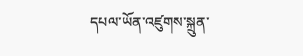དཔལ་ཡོན་འཛུགས་སྐྲུན་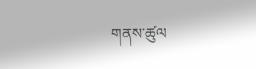གནས་ཚུལ